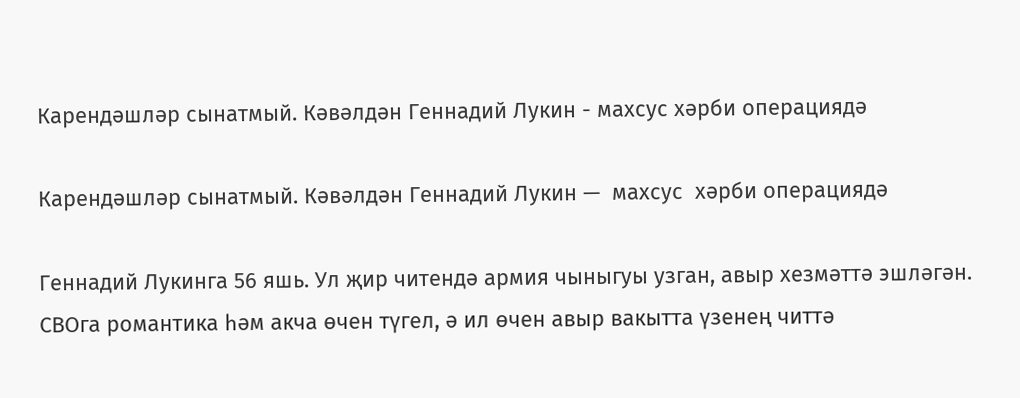Карендәшләр сынатмый. Кәвәлдән Геннадий Лукин - махсус хәрби операциядә

Карендәшләр сынатмый. Кәвәлдән Геннадий Лукин —  махсус  хәрби операциядә

Геннадий Лукинга 56 яшь. Ул җир читендә армия чыныгуы узган, авыр хезмәттә эшләгән. СВОга романтика һәм акча өчен түгел, ә ил өчен авыр вакытта үзенең читтә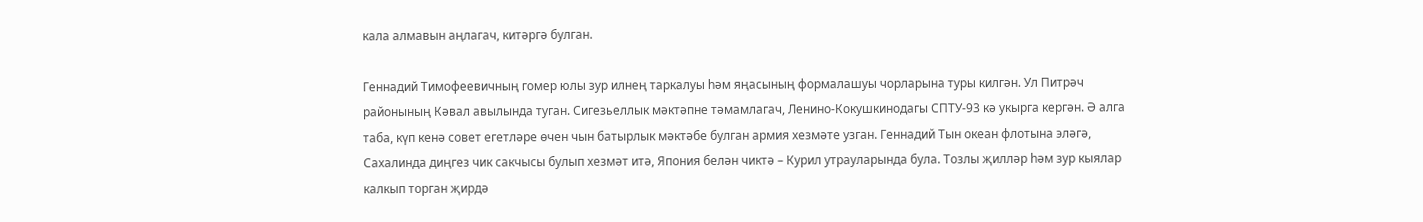кала алмавын аңлагач, китәргә булган.

Геннадий Тимофеевичның гомер юлы зур илнең таркалуы һәм яңасының формалашуы чорларына туры килгән. Ул Питрәч районының Кәвал авылында туган. Сигезьеллык мәктәпне тәмамлагач, Ленино-Кокушкинодагы СПТУ-93 кә укырга кергән. Ә алга таба, күп кенә совет егетләре өчен чын батырлык мәктәбе булган армия хезмәте узган. Геннадий Тын океан флотына эләгә, Сахалинда диңгез чик сакчысы булып хезмәт итә, Япония белән чиктә – Курил утрауларында була. Тозлы җилләр һәм зур кыялар калкып торган җирдә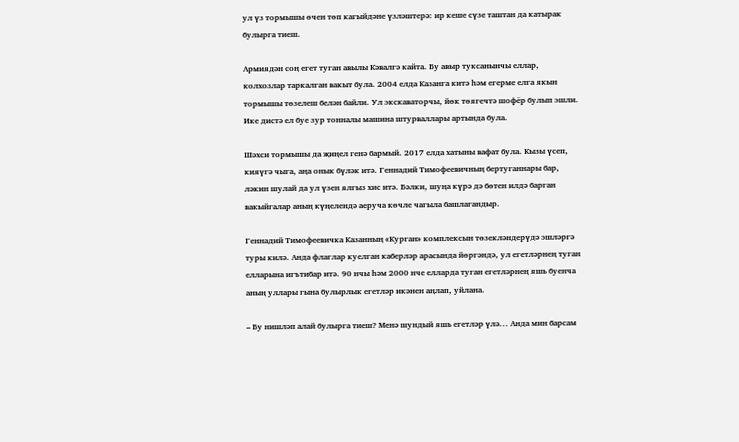ул үз тормышы өчен төп кагыйдәне үзләштерә: ир кеше сүзе таштан да катырак булырга тиеш.

Армиядән соң егет туган авылы Кәвалгә кайта. Бу авыр туксанынчы еллар, колхозлар таркалган вакыт була. 2004 елда Казанга китә һәм егерме елга якын тормышы төзелеш белән байли. Ул экскаваторчы, йөк төягечтә шофёр булып эшли. Ике дистә ел буе зур тонналы машина штурваллары артында була.

Шәхси тормышы да җиңел генә бармый. 2017 елда хатыны вафат була. Кызы үсеп, кияүгә чыга, аңа онык бүләк итә. Геннадий Тимофеевичның бертуганнары бар, ләкин шулай да ул үзен ялгыз хис итә. Бәлки, шуңа күрә дә бөтен илдә барган вакыйгалар аның күңелендә аеруча көчле чагыла башлагандыр.

Геннадий Тимофеевичка Казанның «Курган» комплексын төзекләндерүдә эшләргә туры килә. Анда флаглар куелган каберләр арасында йөргәндә, ул егетләрнең туган елларына игътибар итә. 90 нчы һәм 2000 нче елларда туган егетләрнең яшь буенча аның уллары гына булырлык егетләр икәнен аңлап, уйлана.

– Бу нишләп алай булырга тиеш? Менә шундый яшь егетләр үлә... Анда мин барсам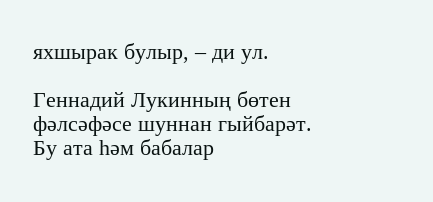яхшырак булыр, – ди ул.

Геннадий Лукинның бөтен фәлсәфәсе шуннан гыйбарәт. Бу ата һәм бабалар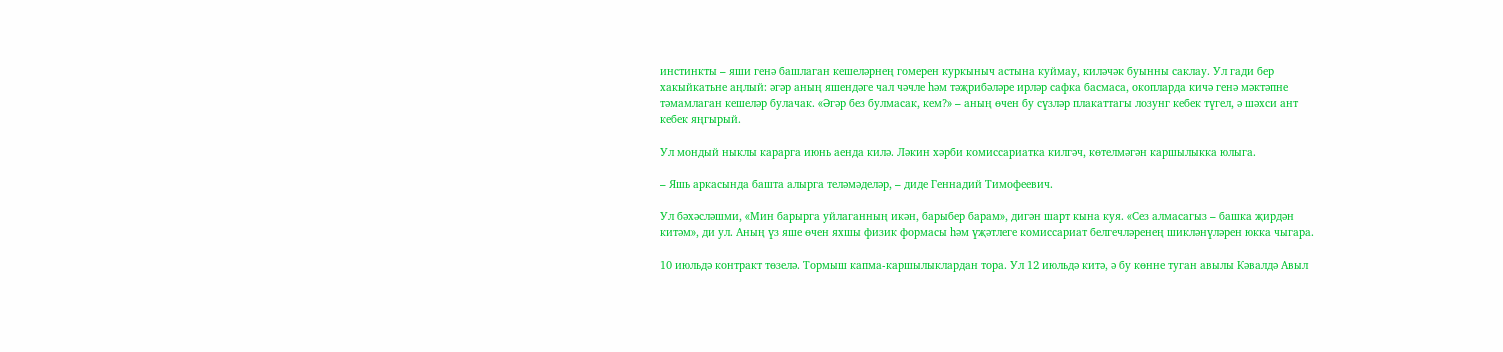инстинкты – яши генә башлаган кешеләрнең гомерен куркыныч астына куймау, киләчәк буынны саклау. Ул гади бер хакыйкатьне аңлый: әгәр аның яшендәге чал чәчле һәм тәҗрибәләре ирләр сафка басмаса, окопларда кичә генә мәктәпне тәмамлаган кешеләр булачак. «Әгәр без булмасак, кем?» – аның өчен бу сүзләр плакаттагы лозунг кебек түгел, ә шәхси ант кебек яңгырый.

Ул мондый ныклы карарга июнь аенда килә. Ләкин хәрби комиссариатка килгәч, көтелмәгән каршылыкка юлыга.

– Яшь аркасында башта алырга теләмәделәр, – диде Геннадий Тимофеевич.

Ул бәхәсләшми, «Мин барырга уйлаганның икән, барыбер барам», дигән шарт кына куя. «Сез алмасагыз – башка җирдән китәм», ди ул. Аның үз яше өчен яхшы физик формасы һәм үҗәтлеге комиссариат белгечләренең шикләнүләрен юкка чыгара.

10 июльдә контракт төзелә. Тормыш капма-каршылыклардан тора. Ул 12 июльдә китә, ә бу көнне туган авылы Кәвалдә Авыл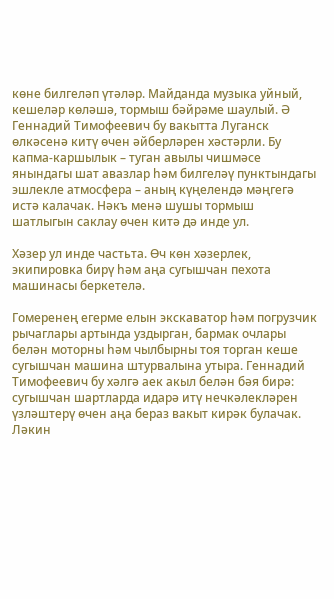көне билгеләп үтәләр. Майданда музыка уйный, кешеләр көләшә, тормыш бәйрәме шаулый. Ә Геннадий Тимофеевич бу вакытта Луганск өлкәсенә китү өчен әйберләрен хәстәрли. Бу капма-каршылык – туган авылы чишмәсе янындагы шат авазлар һәм билгеләү пунктындагы эшлекле атмосфера – аның күңелендә мәңгегә истә калачак. Нәкъ менә шушы тормыш шатлыгын саклау өчен китә дә инде ул.

Хәзер ул инде частьта. Өч көн хәзерлек, экипировка бирү һәм аңа сугышчан пехота машинасы беркетелә.

Гомеренең егерме елын экскаватор һәм погрузчик рычаглары артында уздырган, бармак очлары белән моторны һәм чылбырны тоя торган кеше сугышчан машина штурвалына утыра. Геннадий Тимофеевич бу хәлгә аек акыл белән бәя бирә: сугышчан шартларда идарә итү нечкәлекләрен үзләштерү өчен аңа бераз вакыт кирәк булачак. Ләкин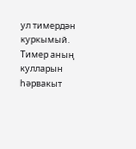ул тимердән куркымый. Тимер аның кулларын һәрвакыт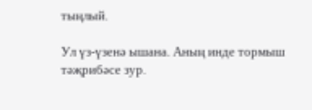тыңлый.

Ул үз-үзенә ышана. Аның инде тормыш тәҗрибәсе зур.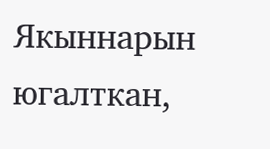Якыннарын югалткан,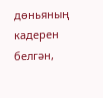дөньяның кадерен белгән,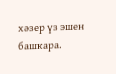хәзер үз эшен башкара.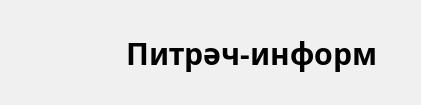Питрәч-информ